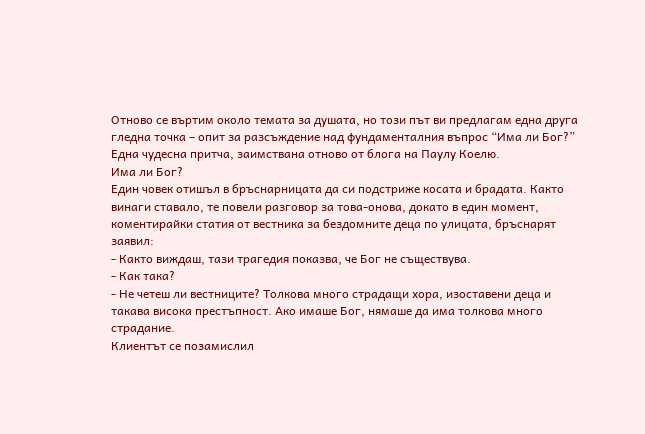Отново се въртим около темата за душата, но този път ви предлагам една друга гледна точка – опит за разсъждение над фундаменталния въпрос “Има ли Бог?” Една чудесна притча, заимствана отново от блога на Паулу Коелю.
Има ли Бог?
Един човек отишъл в бръснарницата да си подстриже косата и брадата. Както винаги ставало, те повели разговор за това-онова, докато в един момент, коментирайки статия от вестника за бездомните деца по улицата, бръснарят заявил:
- Както виждаш, тази трагедия показва, че Бог не съществува.
- Как така?
- Не четеш ли вестниците? Толкова много страдащи хора, изоставени деца и такава висока престъпност. Ако имаше Бог, нямаше да има толкова много страдание.
Клиентът се позамислил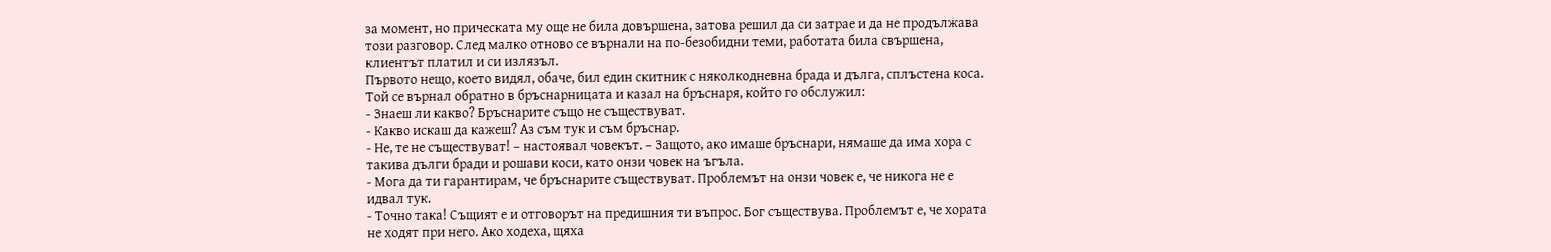за момент, но прическата му още не била довършена, затова решил да си затрае и да не продължава този разговор. След малко отново се върнали на по-безобидни теми, работата била свършена, клиентът платил и си излязъл.
Първото нещо, което видял, обаче, бил един скитник с няколкодневна брада и дълга, сплъстена коса. Той се върнал обратно в бръснарницата и казал на бръснаря, който го обслужил:
- Знаеш ли какво? Бръснарите също не съществуват.
- Какво искаш да кажеш? Аз съм тук и съм бръснар.
- Не, те не съществуват! – настоявал човекът. – Защото, ако имаше бръснари, нямаше да има хора с такива дълги бради и рошави коси, като онзи човек на ъгъла.
- Мога да ти гарантирам, че бръснарите съществуват. Проблемът на онзи човек е, че никога не е идвал тук.
- Точно така! Същият е и отговорът на предишния ти въпрос. Бог съществува. Проблемът е, че хората не ходят при него. Ако ходеха, щяха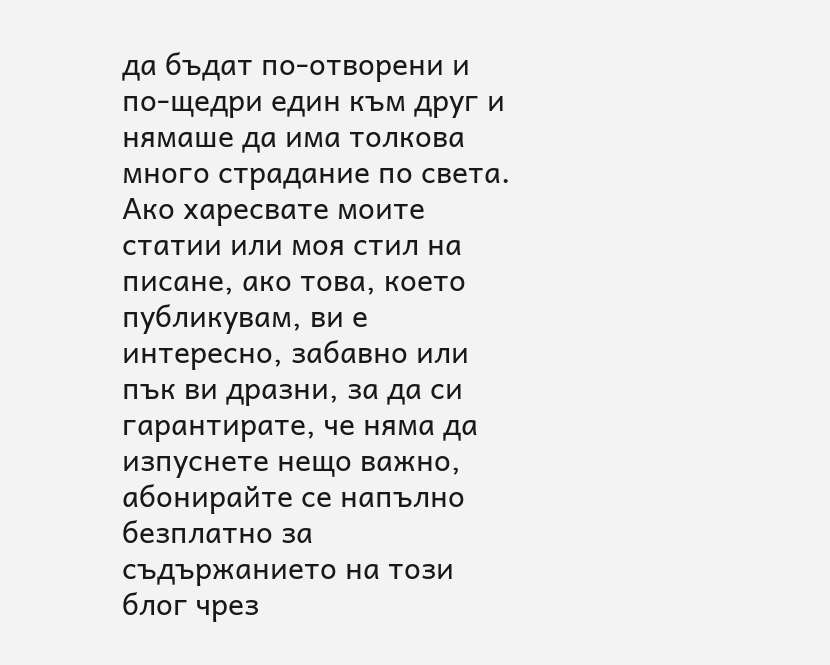да бъдат по-отворени и по-щедри един към друг и нямаше да има толкова много страдание по света.
Ако харесвате моите статии или моя стил на писане, ако това, което публикувам, ви е интересно, забавно или пък ви дразни, за да си гарантирате, че няма да изпуснете нещо важно, абонирайте се напълно безплатно за съдържанието на този блог чрез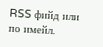RSS фийд или по имейл.